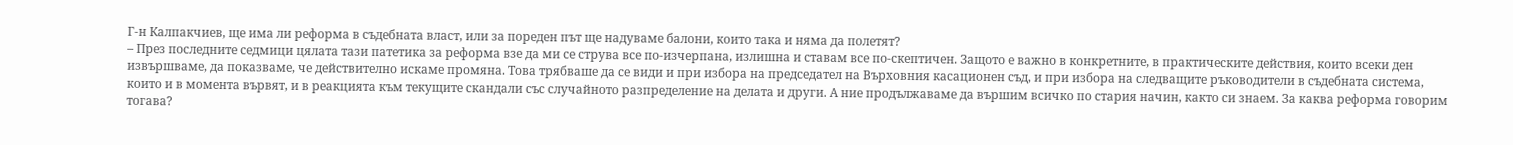Г-н Калпакчиев, ще има ли реформа в съдебната власт, или за пореден път ще надуваме балони, които така и няма да полетят?
– През последните седмици цялата тази патетика за реформа взе да ми се струва все по-изчерпана, излишна и ставам все по-скептичен. Защото е важно в конкретните, в практическите действия, които всеки ден извършваме, да показваме, че действително искаме промяна. Това трябваше да се види и при избора на председател на Върховния касационен съд, и при избора на следващите ръководители в съдебната система, които и в момента вървят, и в реакцията към текущите скандали със случайното разпределение на делата и други. А ние продължаваме да вършим всичко по стария начин, както си знаем. За каква реформа говорим тогава?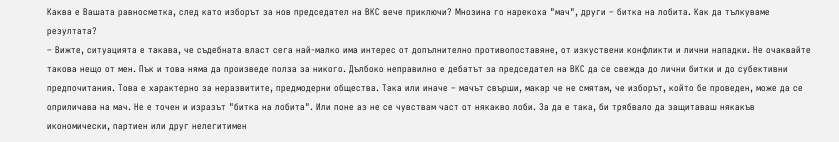Каква е Вашата равносметка, след като изборът за нов председател на ВКС вече приключи? Мнозина го нарекоха "мач", други – битка на лобита. Как да тълкуваме резултата?
– Вижте, ситуацията е такава, че съдебната власт сега най-малко има интерес от допълнително противопоставяне, от изкуствени конфликти и лични нападки. Не очаквайте такова нещо от мен. Пък и това няма да произведе полза за никого. Дълбоко неправилно е дебатът за председател на ВКС да се свежда до лични битки и до субективни предпочитания. Това е характерно за неразвитите, предмодерни общества. Така или иначе – мачът свърши, макар че не смятам, че изборът, който бе проведен, може да се оприличава на мач. Не е точен и изразът "битка на лобита". Или поне аз не се чувствам част от някакво лоби. За да е така, би трябвало да защитаваш някакъв икономически, партиен или друг нелегитимен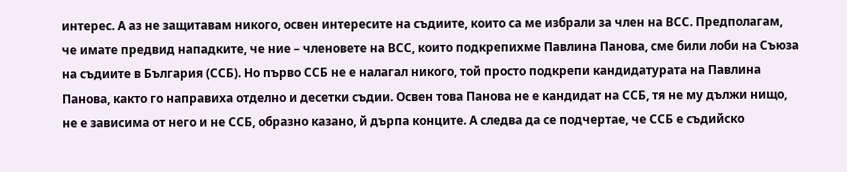интерес. А аз не защитавам никого, освен интересите на съдиите, които са ме избрали за член на ВСС. Предполагам, че имате предвид нападките, че ние – членовете на ВСС, които подкрепихме Павлина Панова, сме били лоби на Съюза на съдиите в България (ССБ). Но първо ССБ не е налагал никого, той просто подкрепи кандидатурата на Павлина Панова, както го направиха отделно и десетки съдии. Освен това Панова не е кандидат на ССБ, тя не му дължи нищо, не е зависима от него и не ССБ, образно казано, й дърпа конците. А следва да се подчертае, че ССБ е съдийско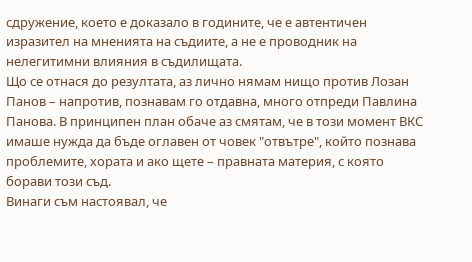сдружение, което е доказало в годините, че е автентичен изразител на мненията на съдиите, а не е проводник на нелегитимни влияния в съдилищата.
Що се отнася до резултата, аз лично нямам нищо против Лозан Панов – напротив, познавам го отдавна, много отпреди Павлина Панова. В принципен план обаче аз смятам, че в този момент ВКС имаше нужда да бъде оглавен от човек "отвътре", който познава проблемите, хората и ако щете – правната материя, с която борави този съд.
Винаги съм настоявал, че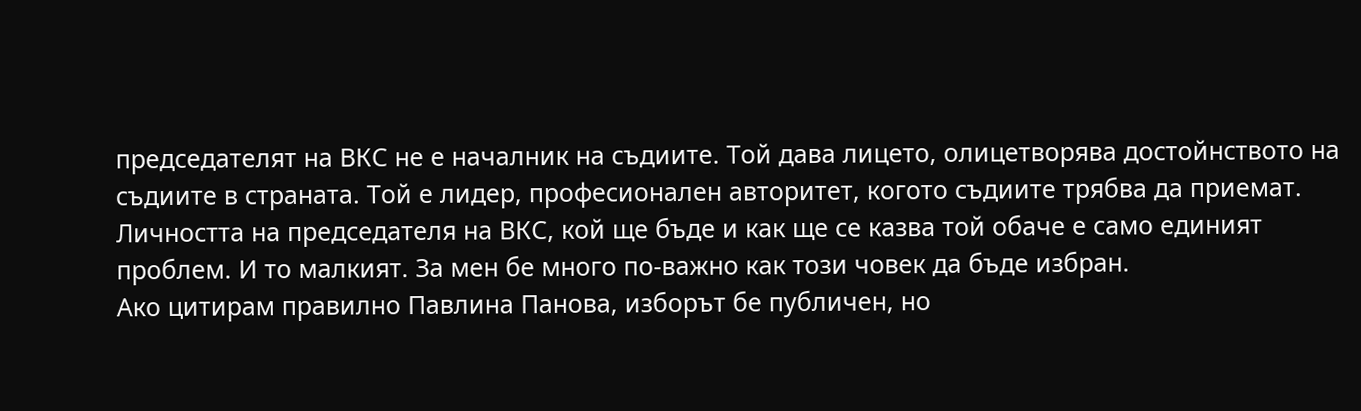председателят на ВКС не е началник на съдиите. Той дава лицето, олицетворява достойнството на съдиите в страната. Той е лидер, професионален авторитет, когото съдиите трябва да приемат. Личността на председателя на ВКС, кой ще бъде и как ще се казва той обаче е само единият проблем. И то малкият. За мен бе много по-важно как този човек да бъде избран.
Ако цитирам правилно Павлина Панова, изборът бе публичен, но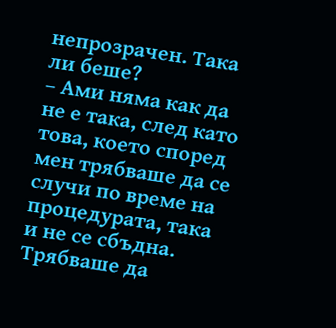непрозрачен. Така ли беше?
– Ами няма как да не е така, след като това, което според мен трябваше да се случи по време на процедурата, така и не се сбъдна. Трябваше да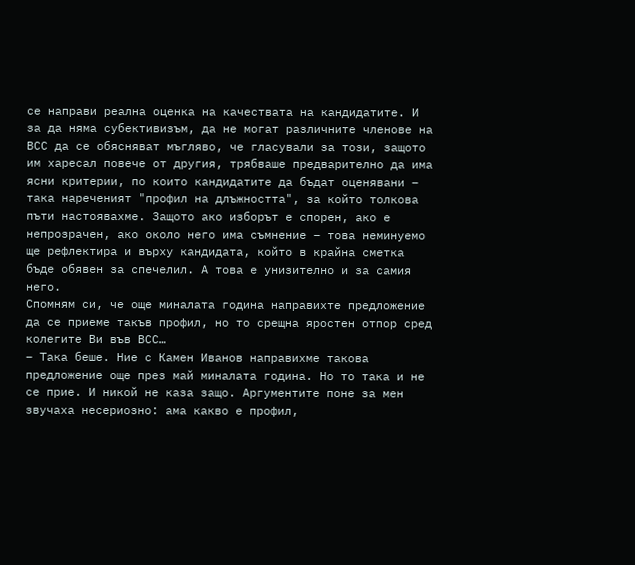се направи реална оценка на качествата на кандидатите. И за да няма субективизъм, да не могат различните членове на ВСС да се обясняват мъгляво, че гласували за този, защото им харесал повече от другия, трябваше предварително да има ясни критерии, по които кандидатите да бъдат оценявани – така нареченият "профил на длъжността", за който толкова пъти настоявахме. Защото ако изборът е спорен, ако е непрозрачен, ако около него има съмнение – това неминуемо ще рефлектира и върху кандидата, който в крайна сметка бъде обявен за спечелил. А това е унизително и за самия него.
Спомням си, че още миналата година направихте предложение да се приеме такъв профил, но то срещна яростен отпор сред колегите Ви във ВСС…
– Така беше. Ние с Камен Иванов направихме такова предложение още през май миналата година. Но то така и не се прие. И никой не каза защо. Аргументите поне за мен звучаха несериозно: ама какво е профил,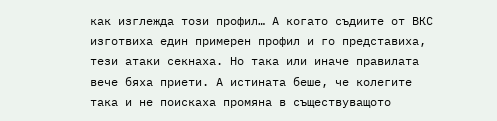как изглежда този профил… А когато съдиите от ВКС изготвиха един примерен профил и го представиха, тези атаки секнаха. Но така или иначе правилата вече бяха приети. А истината беше, че колегите така и не поискаха промяна в съществуващото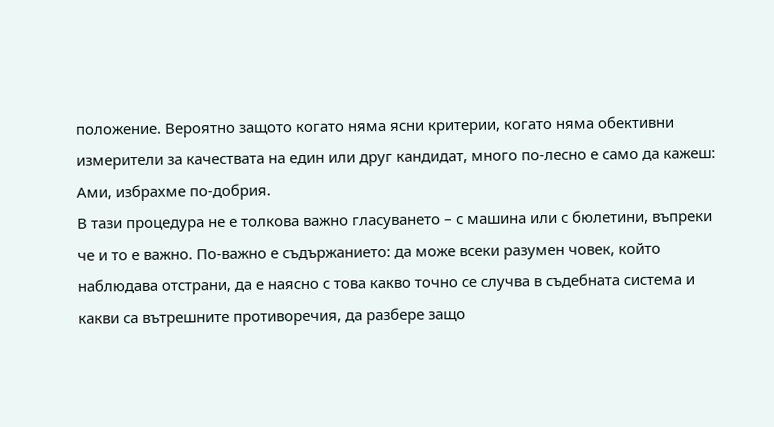положение. Вероятно защото когато няма ясни критерии, когато няма обективни измерители за качествата на един или друг кандидат, много по-лесно е само да кажеш: Ами, избрахме по-добрия.
В тази процедура не е толкова важно гласуването – с машина или с бюлетини, въпреки че и то е важно. По-важно е съдържанието: да може всеки разумен човек, който наблюдава отстрани, да е наясно с това какво точно се случва в съдебната система и какви са вътрешните противоречия, да разбере защо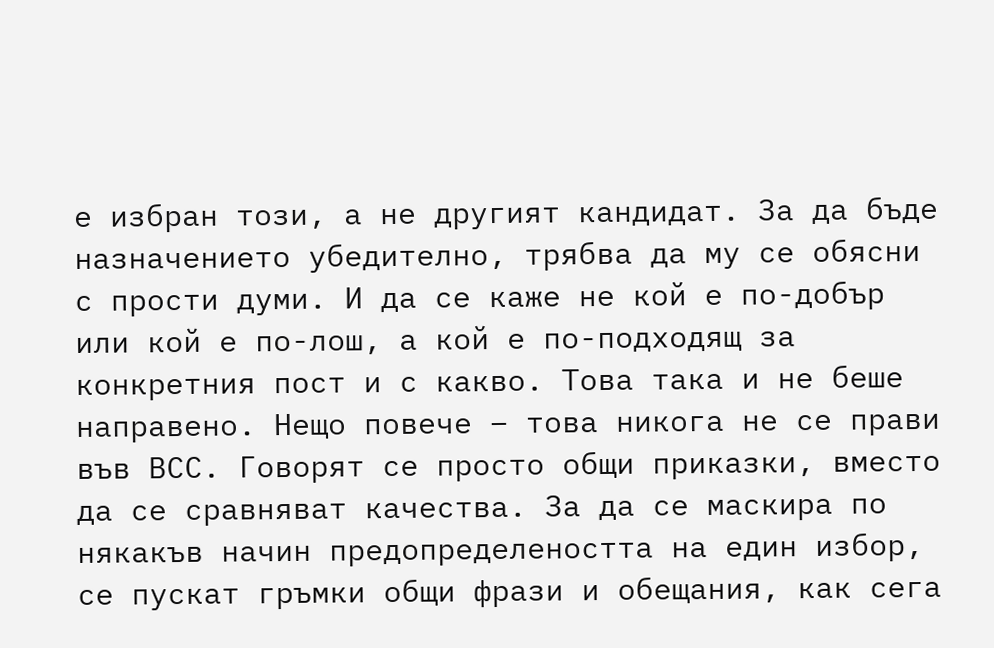е избран този, а не другият кандидат. За да бъде назначението убедително, трябва да му се обясни с прости думи. И да се каже не кой е по-добър или кой е по-лош, а кой е по-подходящ за конкретния пост и с какво. Това така и не беше направено. Нещо повече – това никога не се прави във ВСС. Говорят се просто общи приказки, вместо да се сравняват качества. За да се маскира по някакъв начин предопределеността на един избор, се пускат гръмки общи фрази и обещания, как сега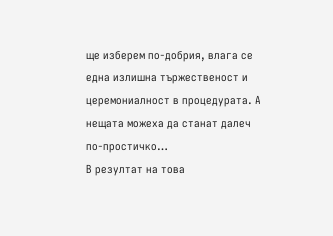ще изберем по-добрия, влага се една излишна тържественост и церемониалност в процедурата. А нещата можеха да станат далеч по-простичко…
В резултат на това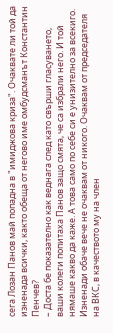сега Лозан Панов май попадна в "имиджова криза". Очаквате ли той да изненада всички, както обеща от негово име омбудсманът Константин Пенчев?
– Доста бе показателно как веднага след като свърши гласуването, ваши колеги попитаха Панов защо смята, че са избрали него. И той нямаше какво да каже. А това само по себе си е унизително за всекиго. Изненади обаче вече не очаквам от никого. Очаквам от председателя на ВКС, в качеството му на член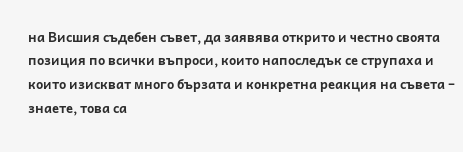на Висшия съдебен съвет, да заявява открито и честно своята позиция по всички въпроси, които напоследък се струпаха и които изискват много бързата и конкретна реакция на съвета – знаете, това са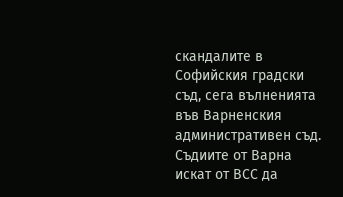скандалите в Софийския градски съд, сега вълненията във Варненския административен съд. Съдиите от Варна искат от ВСС да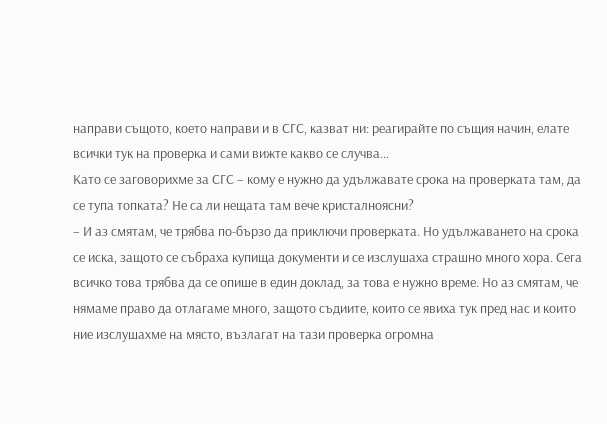направи същото, което направи и в СГС, казват ни: реагирайте по същия начин, елате всички тук на проверка и сами вижте какво се случва…
Като се заговорихме за СГС – кому е нужно да удължавате срока на проверката там, да се тупа топката? Не са ли нещата там вече кристалноясни?
– И аз смятам, че трябва по-бързо да приключи проверката. Но удължаването на срока се иска, защото се събраха купища документи и се изслушаха страшно много хора. Сега всичко това трябва да се опише в един доклад, за това е нужно време. Но аз смятам, че нямаме право да отлагаме много, защото съдиите, които се явиха тук пред нас и които ние изслушахме на място, възлагат на тази проверка огромна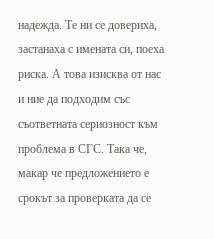надежда. Те ни се довериха, застанаха с имената си, поеха риска. А това изисква от нас и ние да подходим със съответната сериозност към проблема в СГС. Така че, макар че предложението е срокът за проверката да се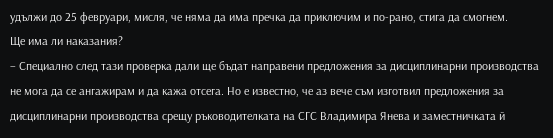удължи до 25 февруари, мисля, че няма да има пречка да приключим и по-рано, стига да смогнем.
Ще има ли наказания?
– Специално след тази проверка дали ще бъдат направени предложения за дисциплинарни производства не мога да се ангажирам и да кажа отсега. Но е известно, че аз вече съм изготвил предложения за дисциплинарни производства срещу ръководителката на СГС Владимира Янева и заместничката й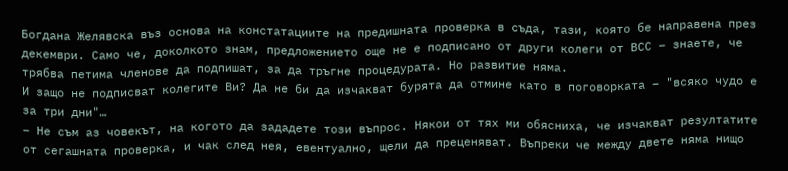Богдана Желявска въз основа на констатациите на предишната проверка в съда, тази, която бе направена през декември. Само че, доколкото знам, предложението още не е подписано от други колеги от ВСС – знаете, че трябва петима членове да подпишат, за да тръгне процедурата. Но развитие няма.
И защо не подписват колегите Ви? Да не би да изчакват бурята да отмине като в поговорката – "всяко чудо е за три дни"…
– Не съм аз човекът, на когото да зададете този въпрос. Някои от тях ми обясниха, че изчакват резултатите от сегашната проверка, и чак след нея, евентуално, щели да преценяват. Въпреки че между двете няма нищо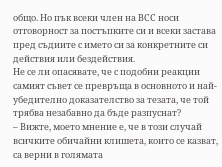общо. Но пък всеки член на ВСС носи отговорност за постъпките си и всеки застава пред съдиите с името си за конкретните си действия или бездействия.
Не се ли опасявате, че с подобни реакции самият съвет се превръща в основното и най-убедително доказателство за тезата, че той трябва незабавно да бъде разпуснат?
– Вижте, моето мнение е, че в този случай всичките обичайни клишета, които се казват, са верни в голямата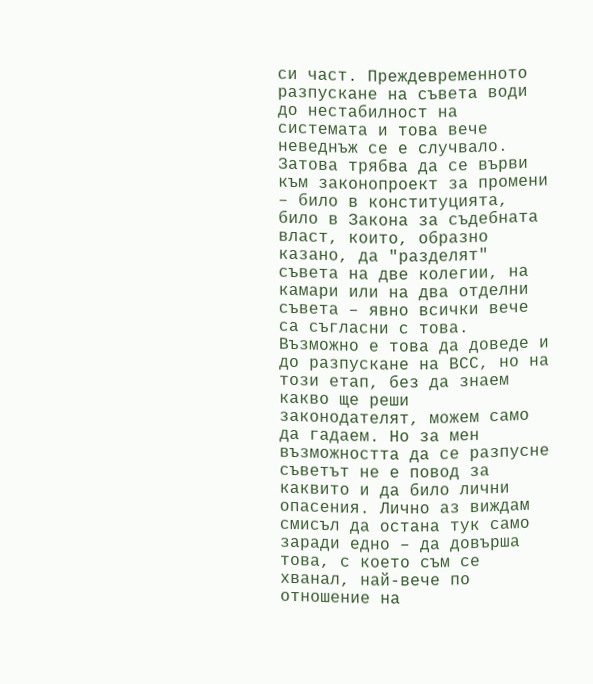си част. Преждевременното разпускане на съвета води до нестабилност на системата и това вече неведнъж се е случвало. Затова трябва да се върви към законопроект за промени – било в конституцията, било в Закона за съдебната власт, които, образно казано, да "разделят" съвета на две колегии, на камари или на два отделни съвета – явно всички вече са съгласни с това. Възможно е това да доведе и до разпускане на ВСС, но на този етап, без да знаем какво ще реши законодателят, можем само да гадаем. Но за мен възможността да се разпусне съветът не е повод за каквито и да било лични опасения. Лично аз виждам смисъл да остана тук само заради едно – да довърша това, с което съм се хванал, най-вече по отношение на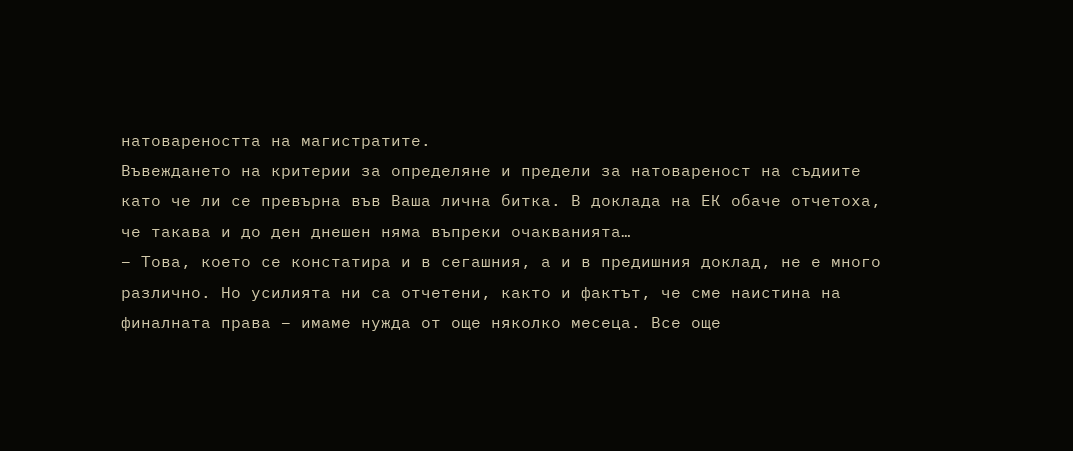натовареността на магистратите.
Въвеждането на критерии за определяне и предели за натовареност на съдиите като че ли се превърна във Ваша лична битка. В доклада на ЕК обаче отчетоха, че такава и до ден днешен няма въпреки очакванията…
– Това, което се констатира и в сегашния, а и в предишния доклад, не е много различно. Но усилията ни са отчетени, както и фактът, че сме наистина на финалната права – имаме нужда от още няколко месеца. Все още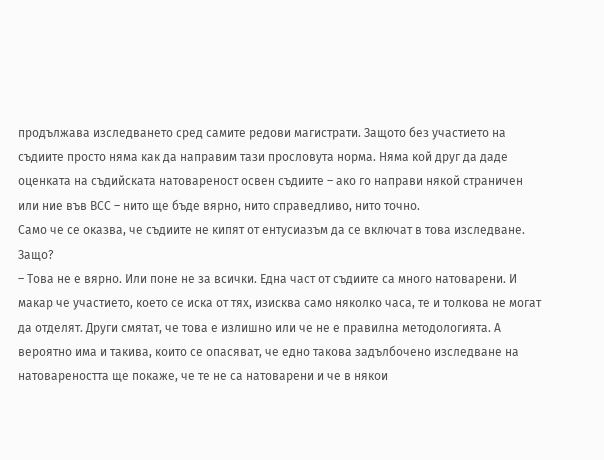продължава изследването сред самите редови магистрати. Защото без участието на съдиите просто няма как да направим тази прословута норма. Няма кой друг да даде оценката на съдийската натовареност освен съдиите – ако го направи някой страничен или ние във ВСС – нито ще бъде вярно, нито справедливо, нито точно.
Само че се оказва, че съдиите не кипят от ентусиазъм да се включат в това изследване. Защо?
– Това не е вярно. Или поне не за всички. Една част от съдиите са много натоварени. И макар че участието, което се иска от тях, изисква само няколко часа, те и толкова не могат да отделят. Други смятат, че това е излишно или че не е правилна методологията. А вероятно има и такива, които се опасяват, че едно такова задълбочено изследване на натовареността ще покаже, че те не са натоварени и че в някои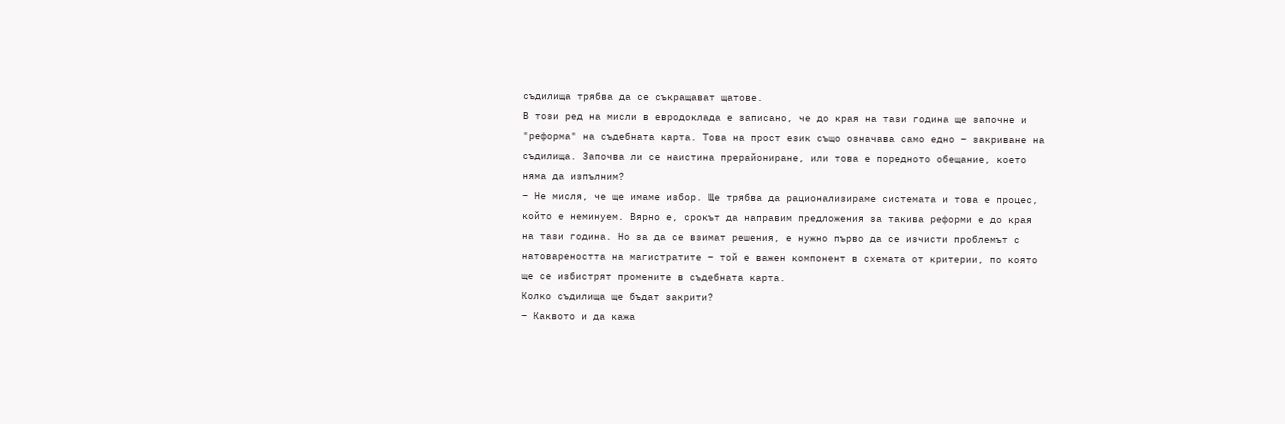съдилища трябва да се съкращават щатове.
В този ред на мисли в евродоклада е записано, че до края на тази година ще започне и "реформа" на съдебната карта. Това на прост език също означава само едно – закриване на съдилища. Започва ли се наистина прерайониране, или това е поредното обещание, което няма да изпълним?
– Не мисля, че ще имаме избор. Ще трябва да рационализираме системата и това е процес, който е неминуем. Вярно е, срокът да направим предложения за такива реформи е до края на тази година. Но за да се взимат решения, е нужно първо да се изчисти проблемът с натовареността на магистратите – той е важен компонент в схемата от критерии, по която ще се избистрят промените в съдебната карта.
Колко съдилища ще бъдат закрити?
– Каквото и да кажа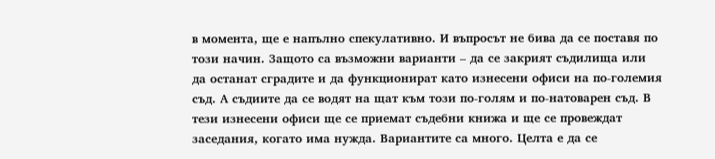в момента, ще е напълно спекулативно. И въпросът не бива да се поставя по този начин. Защото са възможни варианти – да се закрият съдилища или да останат сградите и да функционират като изнесени офиси на по-големия съд. А съдиите да се водят на щат към този по-голям и по-натоварен съд. В тези изнесени офиси ще се приемат съдебни книжа и ще се провеждат заседания, когато има нужда. Вариантите са много. Целта е да се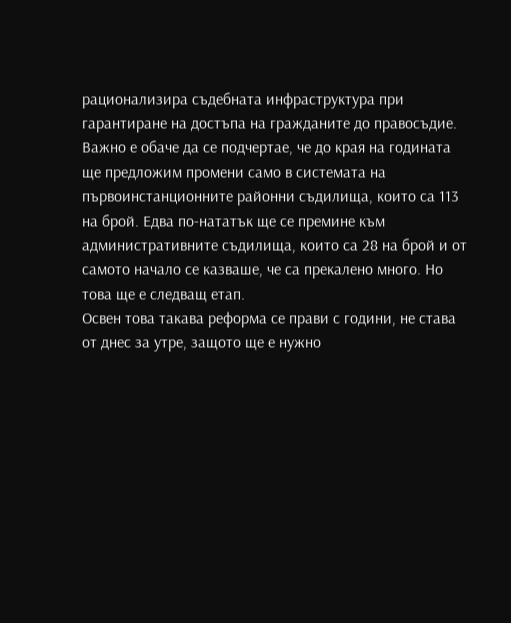рационализира съдебната инфраструктура при гарантиране на достъпа на гражданите до правосъдие. Важно е обаче да се подчертае, че до края на годината ще предложим промени само в системата на първоинстанционните районни съдилища, които са 113 на брой. Едва по-нататък ще се премине към административните съдилища, които са 28 на брой и от самото начало се казваше, че са прекалено много. Но това ще е следващ етап.
Освен това такава реформа се прави с години, не става от днес за утре, защото ще е нужно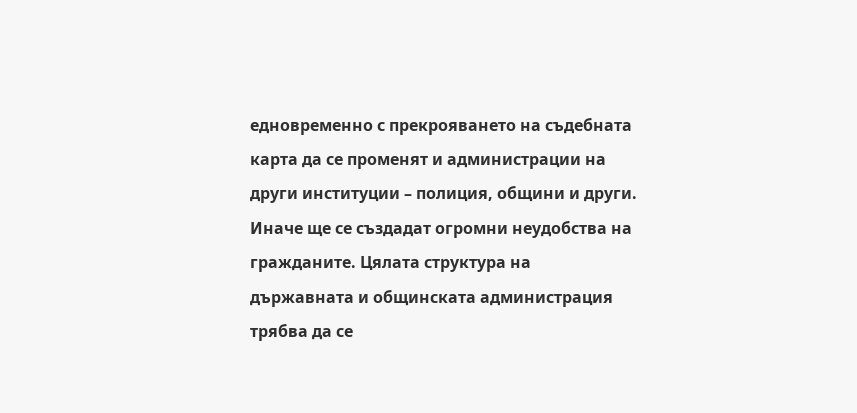едновременно с прекрояването на съдебната карта да се променят и администрации на други институции – полиция, общини и други. Иначе ще се създадат огромни неудобства на гражданите. Цялата структура на държавната и общинската администрация трябва да се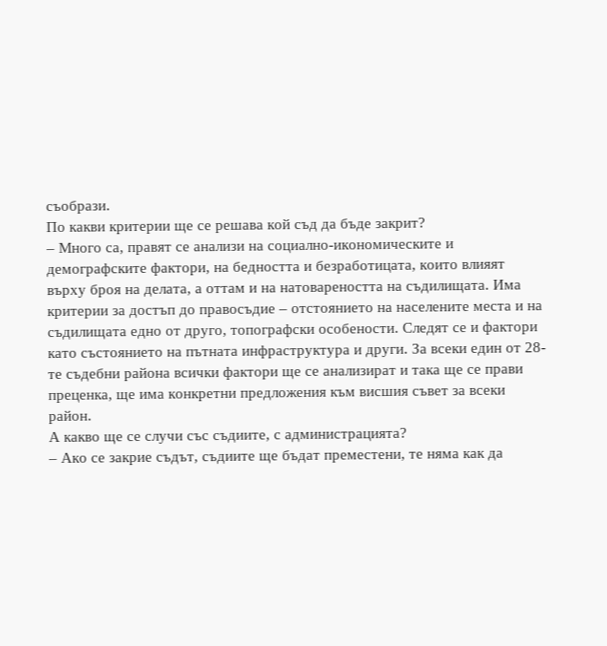съобрази.
По какви критерии ще се решава кой съд да бъде закрит?
– Много са, правят се анализи на социално-икономическите и демографските фактори, на бедността и безработицата, които влияят върху броя на делата, а оттам и на натовареността на съдилищата. Има критерии за достъп до правосъдие – отстоянието на населените места и на съдилищата едно от друго, топографски особености. Следят се и фактори като състоянието на пътната инфраструктура и други. За всеки един от 28-те съдебни района всички фактори ще се анализират и така ще се прави преценка, ще има конкретни предложения към висшия съвет за всеки район.
А какво ще се случи със съдиите, с администрацията?
– Ако се закрие съдът, съдиите ще бъдат преместени, те няма как да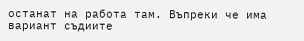останат на работа там. Въпреки че има вариант съдиите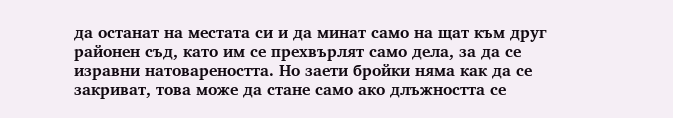да останат на местата си и да минат само на щат към друг районен съд, като им се прехвърлят само дела, за да се изравни натовареността. Но заети бройки няма как да се закриват, това може да стане само ако длъжността се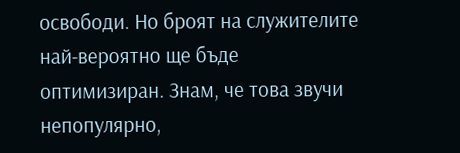освободи. Но броят на служителите най-вероятно ще бъде оптимизиран. Знам, че това звучи непопулярно,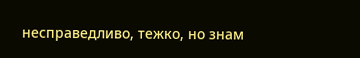несправедливо, тежко, но знам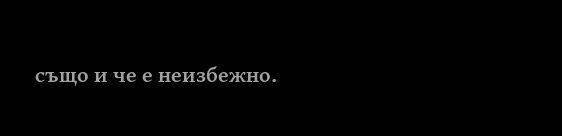също и че е неизбежно.